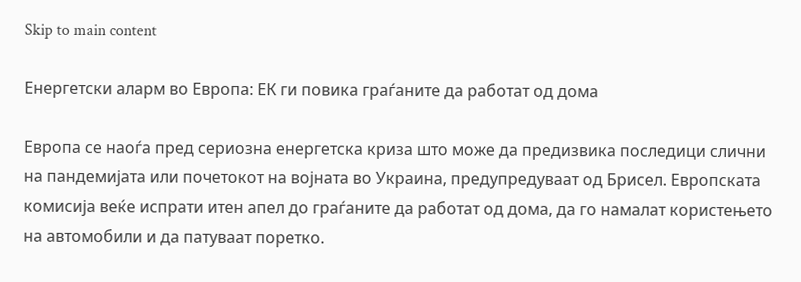Skip to main content

Енергетски аларм во Европа: ЕК ги повика граѓаните да работат од дома

Европа се наоѓа пред сериозна енергетска криза што може да предизвика последици слични на пандемијата или почетокот на војната во Украина, предупредуваат од Брисел. Европската комисија веќе испрати итен апел до граѓаните да работат од дома, да го намалат користењето на автомобили и да патуваат поретко.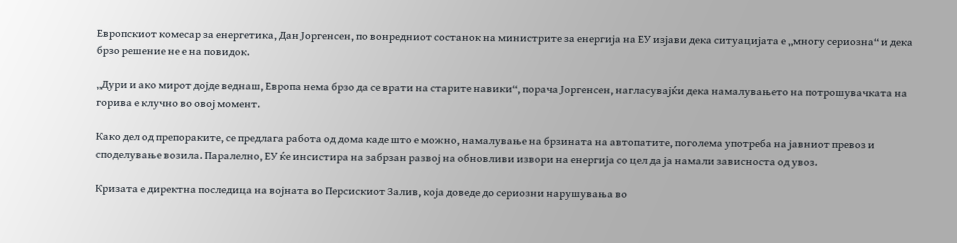Европскиот комесар за енергетика, Дан Јоргенсен, по вонредниот состанок на министрите за енергија на ЕУ изјави дека ситуацијата е „многу сериозна“ и дека брзо решение не е на повидок.

„Дури и ако мирот дојде веднаш, Европа нема брзо да се врати на старите навики“, порача Јоргенсен, нагласувајќи дека намалувањето на потрошувачката на горива е клучно во овој момент.

Како дел од препораките, се предлага работа од дома каде што е можно, намалување на брзината на автопатите, поголема употреба на јавниот превоз и споделување возила. Паралелно, ЕУ ќе инсистира на забрзан развој на обновливи извори на енергија со цел да ја намали зависноста од увоз.

Кризата е директна последица на војната во Персискиот Залив, која доведе до сериозни нарушувања во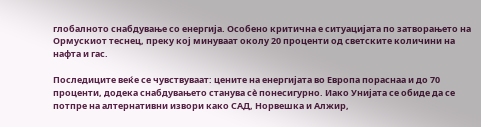глобалното снабдување со енергија. Особено критична е ситуацијата по затворањето на Ормускиот теснец, преку кој минуваат околу 20 проценти од светските количини на нафта и гас.

Последиците веќе се чувствуваат: цените на енергијата во Европа пораснаа и до 70 проценти, додека снабдувањето станува сè понесигурно. Иако Унијата се обиде да се потпре на алтернативни извори како САД, Норвешка и Алжир,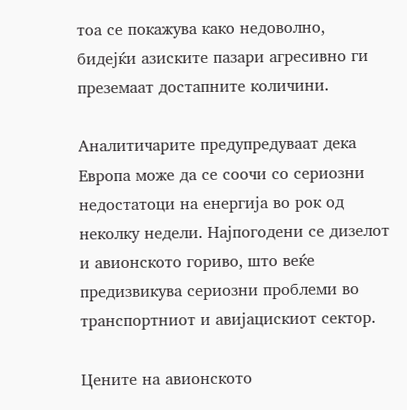тоа се покажува како недоволно, бидејќи азиските пазари агресивно ги преземаат достапните количини.

Аналитичарите предупредуваат дека Европа може да се соочи со сериозни недостатоци на енергија во рок од неколку недели. Најпогодени се дизелот и авионското гориво, што веќе предизвикува сериозни проблеми во транспортниот и авијацискиот сектор.

Цените на авионското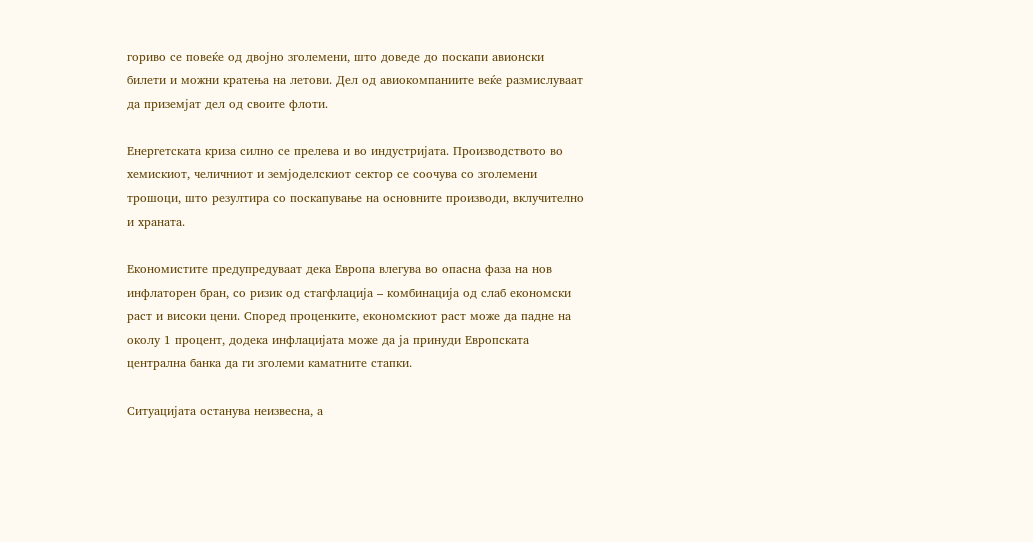гориво се повеќе од двојно зголемени, што доведе до поскапи авионски билети и можни кратења на летови. Дел од авиокомпаниите веќе размислуваат да приземјат дел од своите флоти.

Енергетската криза силно се прелева и во индустријата. Производството во хемискиот, челичниот и земјоделскиот сектор се соочува со зголемени трошоци, што резултира со поскапување на основните производи, вклучително и храната.

Економистите предупредуваат дека Европа влегува во опасна фаза на нов инфлаторен бран, со ризик од стагфлација – комбинација од слаб економски раст и високи цени. Според проценките, економскиот раст може да падне на околу 1 процент, додека инфлацијата може да ја принуди Европската централна банка да ги зголеми каматните стапки.

Ситуацијата останува неизвесна, а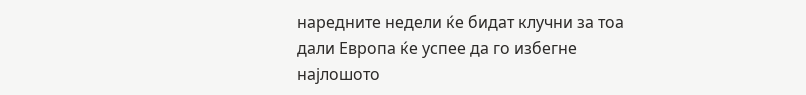наредните недели ќе бидат клучни за тоа дали Европа ќе успее да го избегне најлошото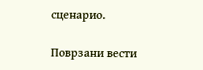сценарио.

Поврзани вести